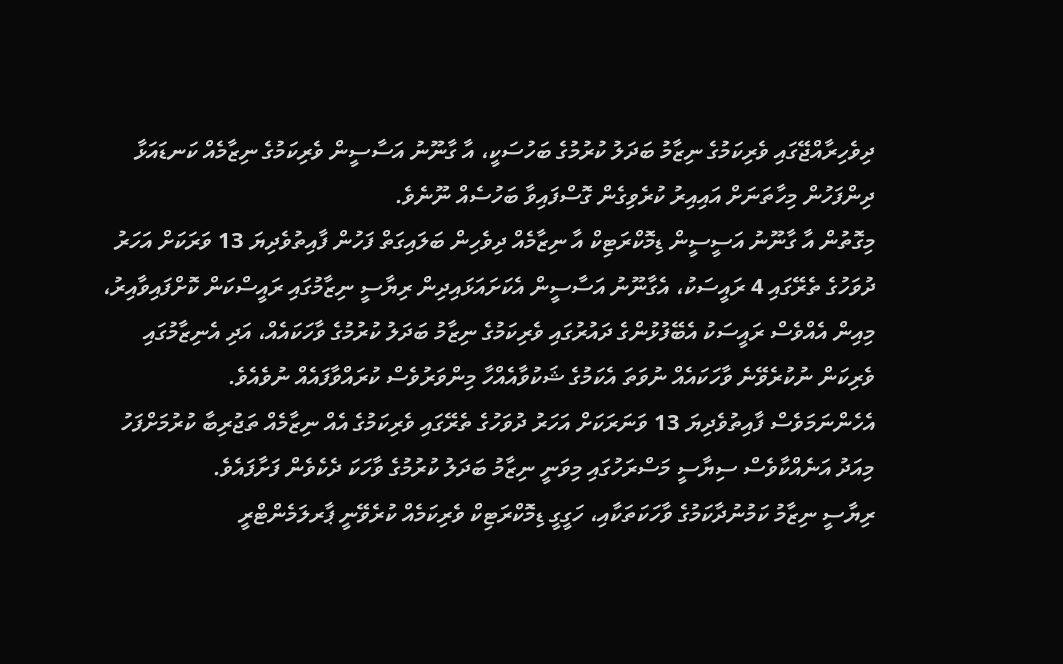ދިވެހިރާއްޖޭގައި ވެރިކަމުގެ ނިޒާމު ބަދަލު ކުރުމުގެ ބަހުސަކީ، އާ ގާނޫނު އަސާސީން ވެރިކަމުގެ ނިޒާމެއް ކަނޑައަޅާ ދިންފަހުން މިހާތަނަށް އައިއިރު ކުރެވިގެން ގޮސްފައިވާ ބަހުސެއް ނޫނެވެ.
މިގޮތުން އާ ގާނޫނު އަސީސީން ޑިމޮކްރަޓިކް އާ ނިޒާމެއް ދިވެހިން ބަލައިގަތް ފަހުން ފާއިތުވެދިޔަ 13 ވަރަކަށް އަހަރު ދުވަހުގެ ތެރޭގައި 4 ރައީސަކު، އެގާނޫނު އަސާސީން އެކަށައަޅައިދިން ރިޔާސީ ނިޒާމުގައި ރައީސްކަން ކޮށްފައިވާއިރު، މިއިން އެއްވެސް ރައީސަކު އެބޭފުޅުންގެ ދައުރުގައި ވެރިކަމުގެ ނިޒާމު ބަދަލު ކުރުމުގެ ވާހަކައެއް، އަދި އެނިޒާމުގައި ވެރިކަން ނުކުރެވޭނެ ވާހަކައެއް ނުވަތަ އެކަމުގެ ޝަކުވާއެއްހާ މިންވަރުވެސް ކުރައްވާފައެއް ނުވެއެވެ.
އެހެންނަމަވެސް ފާއިތުވެދިޔަ 13 ވަނަރަކަށް އަހަރު ދުވަހުގެ ތެރޭގައި ވެރިކަމުގެ އެއް ނިޒާމެއް ތަޖުރިބާ ކުރުމަށްފަހު މިއަދު އަނެއްކާވެސް ސިޔާސީ މަސްރަހުގައި މިވަނީ ނިޒާމު ބަދަލު ކުރުމުގެ ވާހަކަ ދެކެވެން ފަށާފައެވެ.
ރިޔާސީ ނިޒާމު ކަމުނުދާކަމުގެ ވާހަކަތަކާއި، ހަގީގީ ޑިމޮކްރަޓިކް ވެރިކަމެއް ކުރެވޭނީ ޕާރލަމެންޓްރީ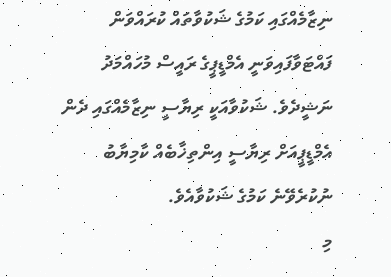ނިޒާމެއްގައި ކަމުގެ ޝަކުވާތައް ކުރައްވަން ފައްޓަވާފައިވަނީ އެމްޑީޕީގެ ރައީސް މުހައްމަދު ނަޝީދެވެ. ޝަކުވާއަކީ ރިޔާސީ ނިޒާމެއްގައި ދެން އެމްޑީޕީއަށް ރިޔާސީ އިންތިޚާބެއް ކާމިޔާބު ނުކުރެވޭނެ ކަމުގެ ޝަކުވާއެވެ.
މި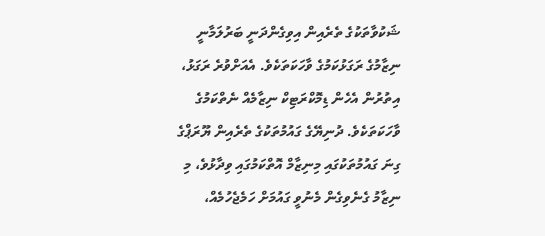ޝަކުވާތަކުގެ ތެރެއިން އިވިގެންދަނީ ބަރުލަމާނީ ނިޒާމުގެ ރަގަޅުކަމުގެ ވާހަކަތަކެވެ. އެއަށްވުރެ ރަގަޅު، އިތުރުން އެހެން ޑިމޮކްރަޓިކް ނިޒާމެއް ނެތްކަމުގެ ވާހަކަތަކެވެ. ދުނިޔޭގެ ގައުމުތަކުގެ ތެރެއިން ޔޫރަޕްގެ ގިނަ ގައުމުތަކުގައި މިނިޒާމް އޮތްކަމުގައި ވިދާޅުވެ، މި ނިޒާމު ގެނެވިގެން މެނުވީ ގައުމަށް ހަމެޖެހުމެއް،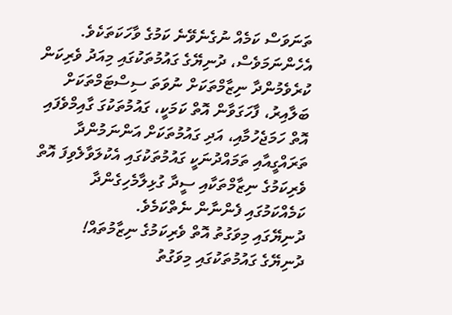ތަނަވަސް ކަމެއް ނުގެނެވޭނެ ކަމުގެ ވާހަކަތަކެވެ.
އެހެންނަމަވެސް، ދުނިޔޭގެ ގައުމުތަކުގައި މިއަދު ވެރިކަން ކުރެވެމުންދާ ނިޒާމްތަކަށް ނުވަތަ ސިސްޓަމްތަކަށް ބަލާއިރު، ފާހަގަވާން އޮތް ކަމަކީ، ގައުމުތަކުގަ ގާއިމްވެފައި އޮތް ހަމަޖެހުމާއި، އަދި ގައުމުތަކަށް އަންނަމުންދާ ތަރައްގީއާއި ތަމައްދުނަކީ ގައުމުތަކުގައި އެކުލަވާލެވިފަ އޮތް ވެރިކަމުގެ ނިޒާމްތަކާއި ސީދާ ގުޅިލާމެހިގެންދާ ކަމެއްކަމުގައި ފެންނާން ނެތްކަމެވެ.
ދުނިޔޭގައި މިވަގުތު އޮތް ވެރިކަމުގެ ނިޒާމުތައް!
ދުނިޔޭގެ ގައުމުތަކުގައި މިވަގުތު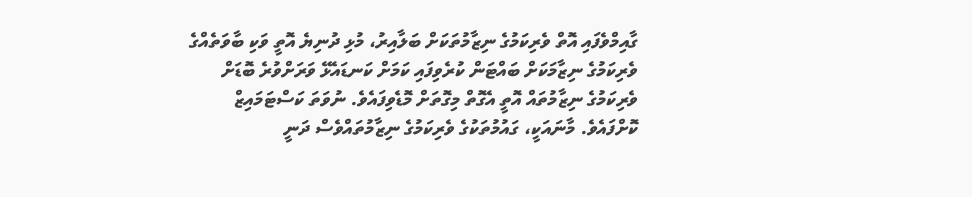ގާއިމްވެފައި އޮތް ވެރިކަމުގެ ނިޒާމުތަކަށް ބަލާއިރު، މުޅި ދުނިޔެ އޮތީ ވަކި ބާވަތެއްގެ ވެރިކަމުގެ ނިޒާމަކަށް ބައްޓަން ކުރެވިފައި ކަމަށް ކަނޑައެޅޭ ވަރަށްވުރެ ބޮޑަށް ވެރިކަމުގެ ނިޒާމުތައް އޮތީ އެގޮތް މިގޮތަށް މޮޑެވިފައެވެ. ނުވަތަ ކަސްޓަމައިޒް ކޮށްފައެވެ. މާނައަކީ، ގައުމުތަކުގެ ވެރިކަމުގެ ނިޒާމުތައްވެސް ދަނީ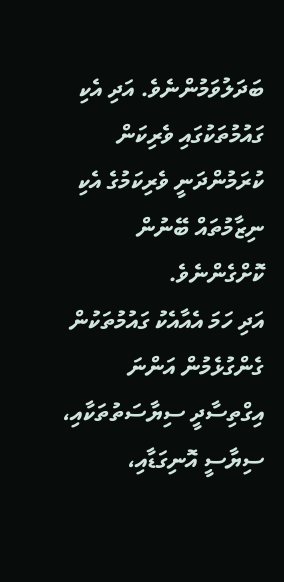ބަދަލުވަމުންނެވެ. އަދި އެކި ގައުމުތަކުގައި ވެރިކަން ކުރަމުންދަނީ ވެރިކަމުގެ އެކި ނިޒާމުތައް ބޭނުން ކޮށްގެންނެވެ.
އަދި ހަމަ އެއާއެކު ގައުމުތަކުން ގެންގުޅެމުން އަންނަ އިގްތިސާދީ ސިޔާސަތުތަކާއި، ސިޔާސީ އޮނިގަޑާއި،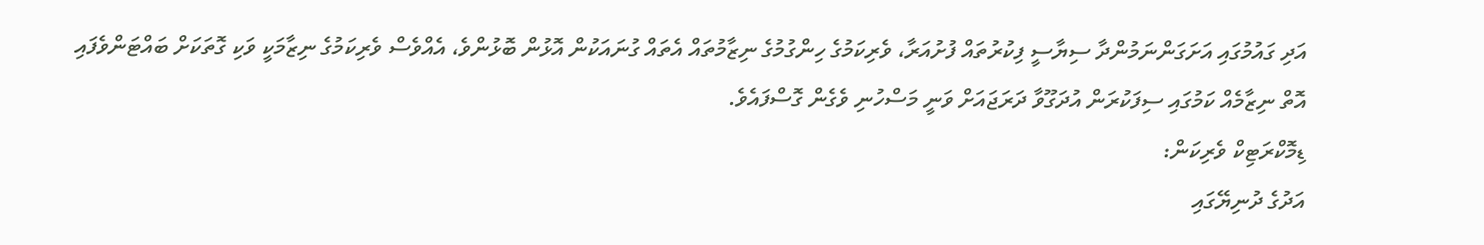އަދި ގައުމުގައި އަށަގަންނަމުންދާ ސިޔާސީ ފިކުރުތައް ފުށުއަރާ، ވެރިކަމުގެ ހިންގުމުގެ ނިޒާމުތައް އެތައް ގުނައަކުން އޮޅުން ބޮޅުންވެ، އެއްވެސް ވެރިކަމުގެ ނިޒާމަކީ ވަކި ގޮތަކަށް ބައްޓަންވެފައި އޮތް ނިޒާމެއް ކަމުގައި ސިފަކުރަން އުދަގޫވާ ދަރަޖައަށް ވަނީ މަސްހުނި ވެގެން ގޮސްފައެވެ.
ޑިމޮކްރަޓިކް ވެރިކަން:
އަދުގެ ދުނިޔޭގައި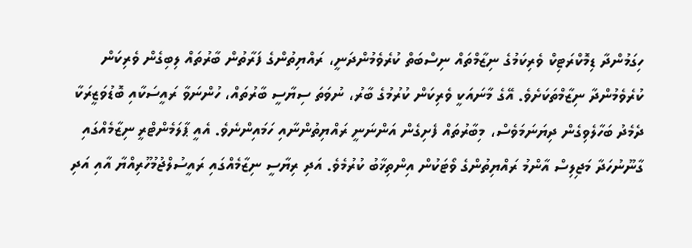ހިގަމުންދާ ޑިމޮކްރަޓިކް ވެރިކަމުގެ ނިޒާމްތައް ނިސްބަތް ކުރެވެމުންދަނީ، ރައްޔިތުންގެ ފަރާތުން ބާރުތައް ލިބިގެން ވެރިކަން ކުރެވެމުންދާ ނިޒާމްތަކަށެވެ. އޭގެ މާނައަކީ ވެރިކަން ކުރުމުގެ ބާރު، ނުވަތަ ސިޔާސީ ބާރުތައް، ހުންނަވާ ރައީސަކާއި ބޮޑުވަޒީރަކާ ދެމެދު ބަހާލެވިގެން ދިޔަނަމަވެސް، މިބާރުތައް ފެށިގެން އަންނަނީ ރައްޔިތުންނާއި ހަމައިންނެވެ. އެއީ ޕާލަމެންޓްރީ ނިޒާމެއްގައި ގާނޫނުހަދާ މަޖިލިސް އާންމު ރައްޔިތުންގެ ވޯޓަކުން އިންތިޚާބު ކުރުމެވެ. އަދި ރިޔާސީ ނިޒާމެއްގައި ރައީސުލްޖުމުހޫރިއްޔާ އާއި އަދި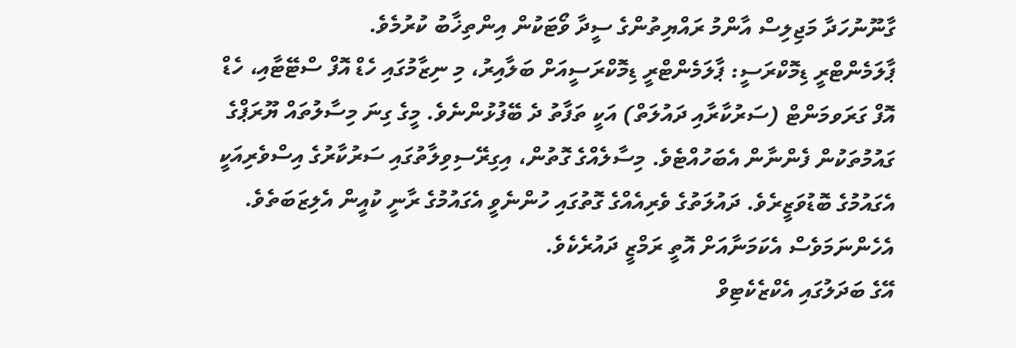ގާނޫނުހަދާ މަޖިލިސް އާންމު ރައްޔިތުންގެ ސީދާ ވޯޓަކުން އިންތިޚާބު ކުރުމެވެ.
ޕާލަމެންޓްރީ ޑިމޮކްރަސީ: ޕާލަމެންޓްރީ ޑިމޮކްރަސީއަށް ބަލާއިރު، މި ނިޒާމުގައި ހެޑް އޮފް ސްޓޭޓާއި، ހެޑް އޮފް ގަރަވމަންޓް (ސަރުކާރާއި ދައުލަތް) އަކީ ތަފާތު ދެ ބޭފުޅުންނެވެ. މީގެ ގިނަ މިސާލުތައް ޔޫރަޕްގެ ގައުމުތަކުން ފެންނާން އެބަހުއްޓެވެ. މިސާލެއްގެ ގޮތުން، އިގިރޭސިވިލާތުގައި ސަރުކާރުގެ އިސްވެރިއަކީ އެގައުމުގެ ބޮޑުވަޒީރެވެ. ދައުލަތުގެ ވެރިއެއްގެ ގޮތުގައި ހުންނެވީ އެގައުމުގެ ރާނީ ކުއީން އެލިޒަބަތެވެ. އެހެންނަމަވެސް އެކަމަނާއަށް އޮތީ ރަމްޒީ ދައުރެކެވެ.
އޭގެ ބަދަލުގައި އެކްޒެކެޓިވް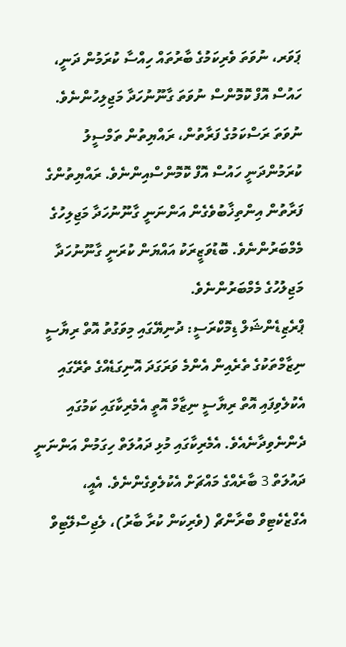ޕަވަރ، ނުވަތަ ވެރިކަމުގެ ބާރުތައް ހިއްސާ ކުރަމުން ދަނީ، ހައުސް އޮފް ކޮމޮންސް ނުވަތަ ގާނޫނުހަދާ މަޖިލިހުންނެވެ. ނުވަތަ ރަސްކަމުގެ ފަރާތުން، ރައްޔިތުން ތަމްސީލު ކުރަމުންދަނީ ހައުސް އޮފް ކޮމޮންސްއިންނެވެ. ރައްޔިތުންގެ ފަރާތުން އިންތިޚާބުވެގެން އަންނަނީ ގާނޫނުހަދާ މަޖިލިހުގެ މެމްބަރުންނެވެ. ބޮޑުވަޒީރަކު އައްޔަން ކުރަނީ ގާނޫނުހަދާ މަޖިލުހުގެ މެމްބަރުންނެވެ.
ޕްރެޒިޑެންޝަލް ޑިމޮކްރަސީ: ދުނިޔޭގައި މިވަގުތު އޮތް ރިޔާސީ ނިޒާމްތަކުގެ ތެރެއިން އެންމެ ވަރަގަދަ އޮނިގަޑެއްގެ ތެރޭގައި އެކުލެވިފައި އޮތް ރިޔާސީ ނިޒާމް އޮތީ އެމެރިކާގައި ކަމުގައި ދެންނެވިދާނެއެވެ. އެމެރިކާގައި މުޅި ދައުލަތް ހިގަމުން އަންނަނީ ދައުލަތް 3 ބާރެއްގެ މައްޗަށް އެކުލެވިގެންނެވެ. އެއީ، އެގްޒެކެޓިވް ބްރާންޗް (ވެރިކަން ކުރާ ބާރު)، ލެޖިސްލޭޓިވް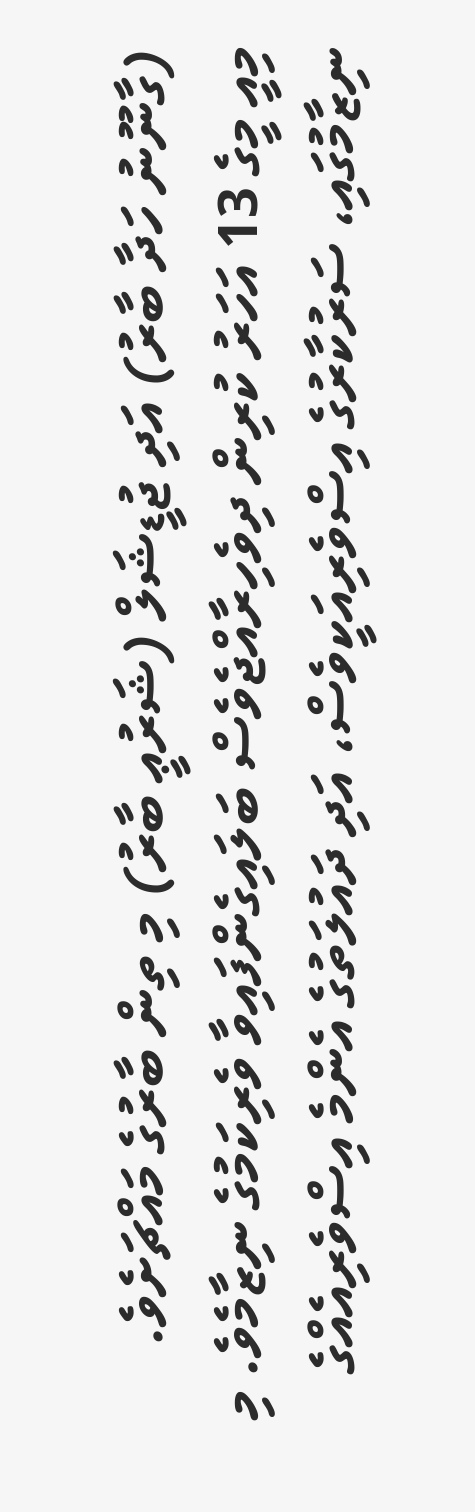(ގާނޫނު ހަދާ ބާރު) އަދި ޖުޑީޝަލް (ޝަރުޢީ ބާރު) މި ތިން ބާރުގެ މައްޗަށެވެ.
މިއީ މީގެ 13 އަހަރު ކުރިން ދިވެހިރާއްޖެވެސް ބަލައިގެންފައިވާ ވެރިކަމުގެ ނިޒާމެވެ. މި ނިޒާމުގައި، ސަރުކާރުގެ އިސްވެރިއަކީވެސް، އަދި ދައުލަތުގެ އެންމެ އިސްވެރިއެއްގެ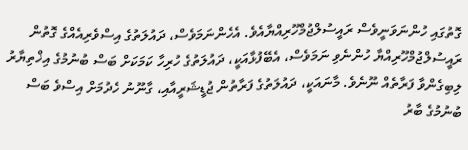ގޮތުގައި ހުންނަވަނީވެސް ރައީސުލްޖުމްހޫރިއްޔާއެވެ. އެހެންނަމަވެސް، ދައުލަތުގެ އިސްވެރިއެއްގެ ގޮތުން ރައީސުލްޖުމްހޫރިއްޔާ ހުންނެވި ނަމަވެސް، އެބޭފުޅާއަކީ، ދައުލަތުގެ ހުރިހާ ކަމަކަށް ބަސް ބުނުމުގެ އިޚްތިޔާރު ލިބިގެންވާ ފަރާތެއް ނޫނެވެ. މާނައަކީ، ދައުލަތުގެ ފަރާތުން ޖުޑީޝަރީއާއި، ގާނޫނު ހެދުމަށް އިސްވެ ބަސް ބުނުމުގެ ބާރު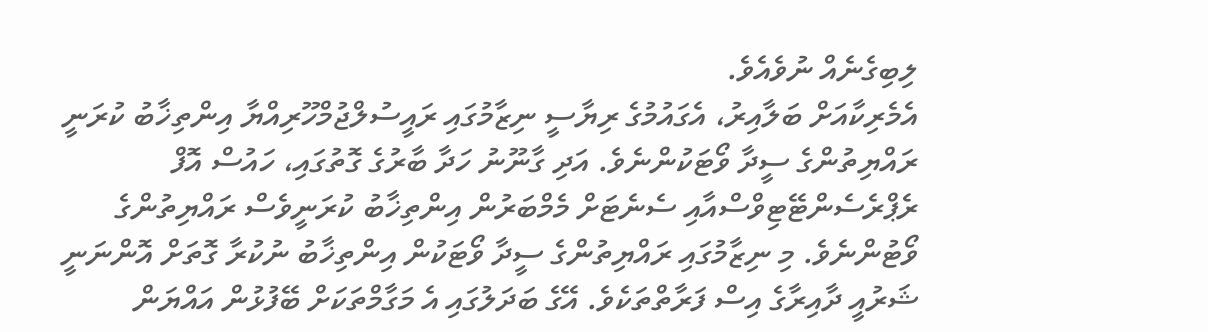ލިބިގެނެއް ނުވެއެވެ.
އެމެރިކާއަށް ބަލާއިރު، އެގައުމުގެ ރިޔާސީ ނިޒާމުގައި ރައީސުލްޖުމްހޫރިއްޔާ އިންތިޚާބު ކުރަނީ ރައްޔިތުންގެ ސީދާ ވޯޓަކުންނެވެ. އަދި ގާނޫނު ހަދާ ބާރުގެ ގޮތުގައި، ހައުސް އޮފް ރެޕްރެސެންޓޭޓިވްސްއާއި ސެނެޓަށް މެމްބަރުން އިންތިޚާބު ކުރަނީވެސް ރައްޔިތުންގެ ވޯޓުންނެވެ. މި ނިޒާމުގައި ރައްޔިތުންގެ ސީދާ ވޯޓަކުން އިންތިޚާބު ނުކުރާ ގޮތަށް އޮންނަނީ ޝަރުއީ ދާއިރާގެ އިސް ފަރާތްތަކެވެ. އޭގެ ބަދަލުގައި އެ މަގާމްތަކަށް ބޭފުޅުން އައްޔަން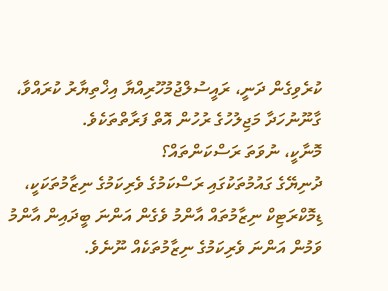ކުރެވިގެން ދަނީ، ރައީސުލްޖުމުހޫރިއްޔާ އިޚްތިޔާރު ކުރައްވާ، ގާނޫނުހަދާ މަޖިލުހުގެ ރުހުން އޮތް ފަރާތްތަކެވެ.
މޮނާކީ، ނުވަތަ ރަސްކަންތައް؟
ދުނިޔޭގެ ގައުމުތަކުގައި ރަސްކަމުގެ ވެރިކަމުގެ ނިޒާމުތަކަކީ، ޑިމޮކްރަޓިކް ނިޒާމުތައް އާންމު ވެގެން އަންނަ ބީދައިން އާންމު ވަމުން އަންނަ ވެރިކަމުގެ ނިޒާމުތަކެއް ނޫނެވެ.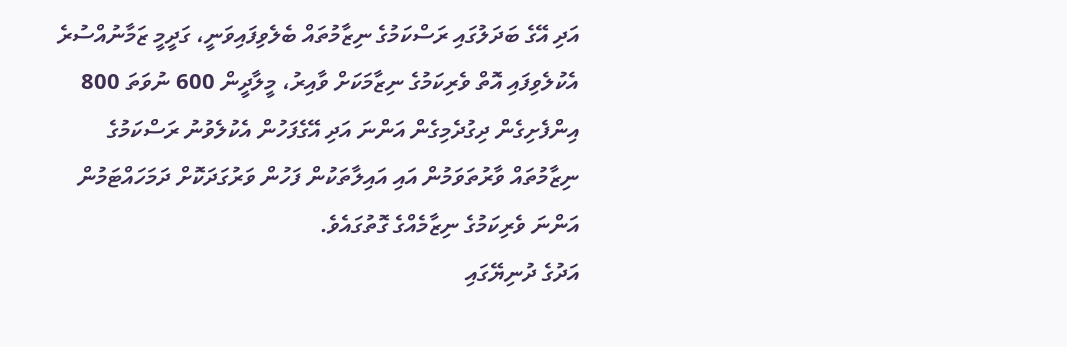އަދި އޭގެ ބަދަލުގައި ރަސްކަމުގެ ނިޒާމުތައް ބެލެވިފައިވަނީ، ގަދީމީ ޒަމާނުއްސުރެ އެކުލެވިފައި އޮތް ވެރިކަމުގެ ނިޒާމަކަށް ވާއިރު، މީލާދީން 600 ނުވަތަ 800 އިންފެށިގެން ދިގުދެމިގެން އަންނަ އަދި އޭގެފަހުން އެކުލެވުނު ރަސްކަމުގެ ނިޒާމުތައް ވާރުތަވަމުން އައި އައިލާތަކުން ފަހުން ވަރުގަދަކޮށް ދަމަހައްޓަމުން އަންނަ ވެރިކަމުގެ ނިޒާމެއްގެ ގޮތުގައެވެ.
އަދުގެ ދުނިޔޭގައި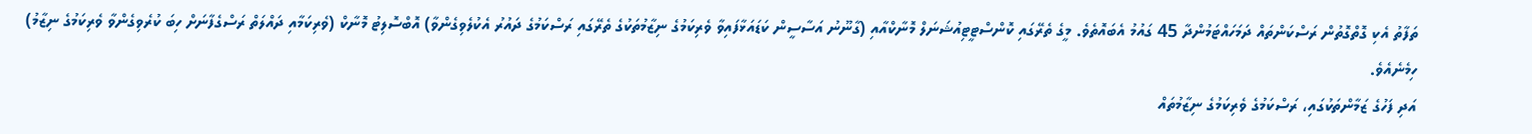ތަފާތު އެކި ގޮތްގޮތުން ރަސްކަންތައް ދަމަހައްޓަމުންދާ 45 ގައުމު އެބައޮތެވެ. މީގެ ތެރޭގައި ކޮންސްޓީޓިއުޝަނަލް މޮނާކްއާއި (ގާނޫނު އަސާސީން ކަޑައަޅާފައިވާ ވެރިކަމުގެ ނިޒާމުތަކުގެ ތެރޭގައި ރަސްކަމުގެ ދައުރު އެކުލެވިގެންވާ) އޮބްސޮލިޓު މޮނާކް (ވެރިކަމާއި ދައްލަތް ރަސްގެފާނަށް ހިބަ ކުރެވިގެންވާ ވެރިކަމުގެ ނިޒާމު) ހިމެނެއެވެ.
އަދި ފަހުގެ ޒަމާންތަކުގައި، ރަސްކަމުގެ ވެރިކަމުގެ ނިޒާމުތައް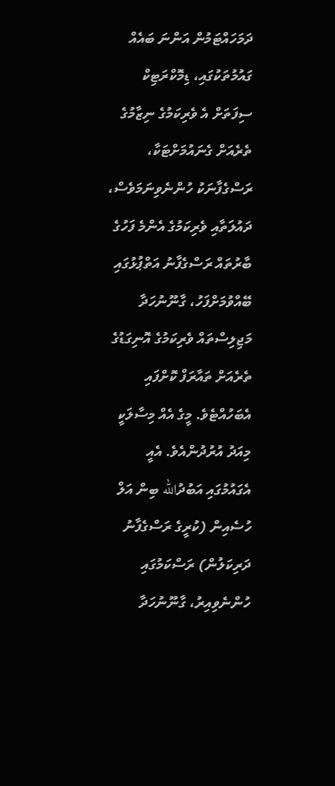ދަމަހައްޓަމުން އަންނަ ބައެއް ގައުމުތަކުގައި، ޑިމޮކްރަޓިކް ސިފަތަށް އެ ވެރިކަމުގެ ނިޒާމުގެ ތެރެއަށް ގެނައުމަށްޓަކާ، ރަސްގެފާނަކު ހުންނެވިނަމަވެސް، ދައުލަތާއި ވެރިކަމުގެ އެންމެ ފަހުގެ ބާރުތައް ރަސްގެފާނު އަތްޕުޅުގައި ބޭއްވުމަށްފަހު، ގާނޫނުހަދާ މަޖިލިސްތައް ވެރިކަމުގެ އޮނިގަޑުގެ ތެރެއަށް ތައާރަފް ކޮށްފައި އެބަހުއްޓެވެ. މީގެ އެއް މިސާލަކީ މިއަދު އުރުދުންއެވެ. އެއީ އެގައުމުގައި އަބުދުالله ބިން އަލް ހުސެއިން (ކުރީގެ ރަސްގެފާނު ދަރިކަލުން) ރަސްކަމުގައި ހުންނެވިއިރު، ގާނޫނުހަދާ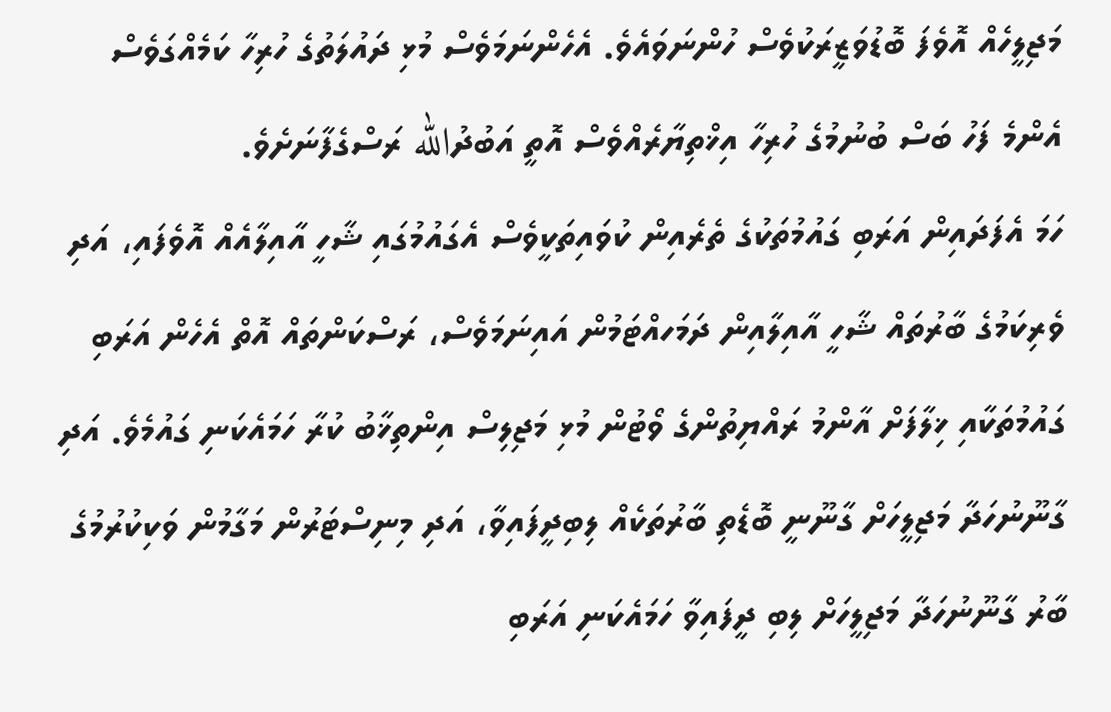މަޖިލީހެއް އޮވެފަ ބޮޑުވަޒީރަކުވެސް ހުންނަވައެވެ. އެހެންނަމަވެސް މުޅި ދައުލަތުގެ ހުރިހާ ކަމެއްގަވެސް އެންމެ ފަހު ބަސް ބުނުމުގެ ހުރިހާ އިޚްތިޔާރެއްވެސް އޮތީ އަބުދުالله ރަސްގެފާނަށެވެ.
ހަމަ އެފަދައިން އަރަބި ގައުމުތަކުގެ ތެރެއިން ކުވައިތަކީވެސް އެގައުމުގައި ޝާހީ އާއިލާއެއް އޮވެފައި، އަދި ވެރިކަމުގެ ބާރުތައް ޝާހީ އާއިލާއިން ދަމަހއްޓަމުން އައިނަމަވެސް، ރަސްކަންތައް އޮތް އެހެން އަރަބި ގައުމުތަކާއި ޚިލާފަށް އާންމު ރައްޔިތުންގެ ވޯޓުން މުޅި މަޖިލިސް އިންތިޚާބު ކުރާ ހަމައެކަނި ގައުމެވެ. އަދި ގާނޫނުހަދާ މަޖިލީހަށް ގާނޫނީ ބޮޑެތި ބާރުތަކެއް ލިބިދީފައިވާ، އަދި މިނިސްޓަރުން މަގާމުން ވަކިކުރުމުގެ ބާރު ގާނޫނުހަދާ މަޖިލީހަށް ލިބި ދީފައިވާ ހަމައެކަނި އަރަބި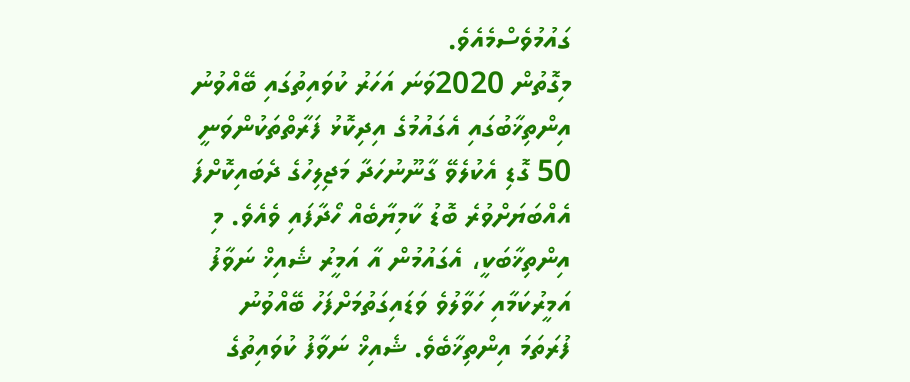ގައުމުވެސްމެއެވެ.
މިގޮތުން 2020ވަނަ އަހަރު ކުވައިތުގައި ބޭއްވުނު އިންތިޚާބުގައި އެގައުމުގެ އިދިކޮޅު ފަރާތްތަކުންވަނީ 50 ގޮޑި އެކުލެވޭ ގާނޫނުހަދާ މަޖިލިހުގެ ދެބައިކޮށްފަ އެއްބަޔަށްވުރެ ބޮޑު ކާމިޔާބެއް ހޯދާފައި ވެއެވެ. މި އިންތިޚާބަކީ، އެގައުމުން އާ އަމީރު ޝެއިޚް ނަވާފު އަމީރުކަމާއި ހަވާލުވެ ވަޑައިގަތުމަށްފަހު ބޭއްވުނު ފުރަތަމަ އިންތިޚާބެވެ. ޝެއިޚް ނަވާފު ކުވައިތުގެ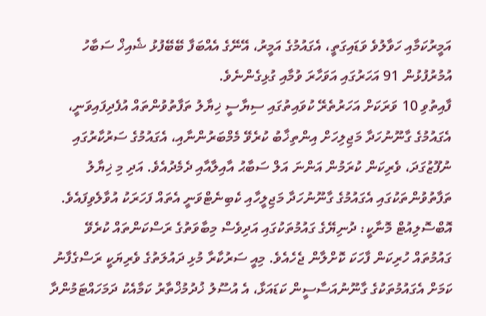އަމީރުކަމާއި ހަވާލުވެ ވަޑައިގަތީ، އެގައުމުގެ އަމީރު، އޭނޭގެ އެއްބަފާ ބޭބޭފުޅު ޝެއިޚް ސަބާހު އުމުރުފުޅުން 91 އަހަރުގައި އަވަހާރަ ވުމާއި ގުޅިގެންނެވެ.
ފާއިތުވި 10 ވަރަކަށް އަހަރުތެރޭ ކުވައިތުގައި ސިޔާސީ ޚިޔާލު ތަފާތުވުންތައް އުފެދިފައިވަނީ، އެގައުމުގެ ގާނޫނުހަދާ މަޖިލިހަށް އިންތިޚާބު ކުރެވޭ މެމްބަރުންނާއި، އެގައުމުގެ ސަރުކާރުގައި ނުފޫޒުގަދަ، ވެރިކަން ކުރަމުން އަންނަ އަލް ސަބާޙު އާއިލާއާއި ދެމެދުއެވެ. އަދި މި ޚިޔާލު ތަފާތުވުންތަކުގައި އެގައުމުގެ ގާނޫނުހަދާ މަޖިލީހާއި ކެބިނެޓްވަނީ އެތައް ފަހަރަކު އުވާލެވިފައެވެ.
އޮބްސޮލިއުޓް މޮނާކީ: ދުނިޔޭގެ ގައުމުތަކުގައި އަދިވެސް މިބާވަތުގެ ރަސްކަންތައް ކުރެވޭ ގައުމުތައް ހުރިކަން ފާހަކަ ކޮށްލާން ޖެހެއެވެ. މިއީ ސަރުކާރާ މުޅި ދައުލަތުގެ ވެރިޔަކީ ރަސްގެފާނު ކަމަށް އެގައުމުތަކުގެ ގާނޫނުއަސާސީން ކަޑައަޅާ، އެ އުސޫލު ޚުދުމުޚްތާރު ކަމާއެކު ދަމަހައްޓަމުންދާ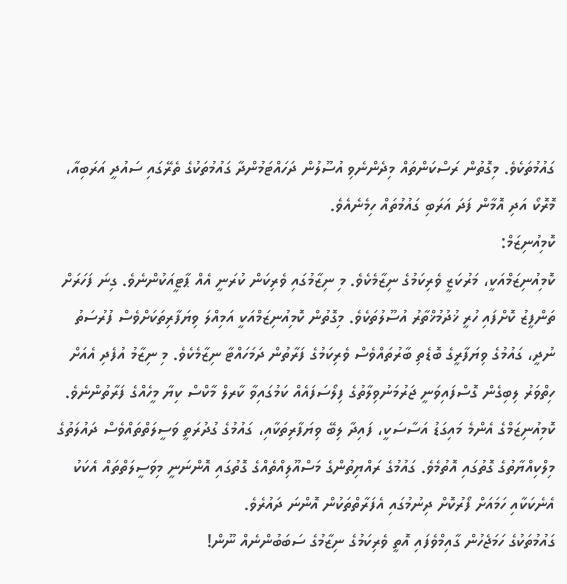ގައުމުތަކެވެ. މިގޮތުން ރަސްކަންތައް މިދެންނެވި އުސޫލުން ދަހައްޓަމުންދާ ގައުމުތަކުގެ ތެރޭގައި ސައުދީ އަރަބިއާ، މޮރޮކޯ އަދި އޮމާން ފަދަ އަރަބި ގައުމުތައް ހިމެނެއެވެ.
ކޮމިއުނިޒަމް:
ކޮމިއުނިޒަމްއަކީ، މަރުކަޒީ ވެރިކަމުގެ ނިޒާމެކެވެ. މި ނިޒާމުގައި ވެރިކަން ކުރަނީ އެއް ޕާޓީއަކުންނެވެ. ގިނަ ފަހަރަށް ތަންފީޒު ކޮށްފައި ހުރީ ޚުދުމުޚްތާރު އުސޫލުތަކެވެ. މިގޮތުން ކޮމިއުނިޒަމްއަކީ އަމިއްލަ ވިޔަފާރިތަކަށްވެސް ފުރުސަތު ނުދީ، ގައުމުގެ ވިޔަފާރީގެ ބޮޑެތި ބާރުތައްވެސް ވެރިކަމުގެ ފަރާތުން ދަމަހައްޓާ ނިޒާމެކެވެ. މި ނިޒާމު އުފެދި އެއަށް ހިތްވަރު ލިބިގެން ގޮސްފައިވަނީ ޖަރުމަނުވިލާތުގެ ފިލޯސަފައެއް ކަމުގައިވާ ކާރލް މާކްސް ކިޔާ މީހެއްގެ ފަރާތުންނެވެ.
ކޮމިއުނިޒަމްގެ އެންމެ މައިގަޑު އަސާސަކީ، ފައިދާ ލިބޭ ވިޔަފާރިތަކާއި، ގައުމުގެ ގުދުރަތީ ވަސީލަތްތައްވެސް ދައުލަތުގެ މިލްކިއްޔާތުގެ ގޮތުގައި އޮތުމެވެ. ގައުމުގެ ރައްޔިތުންގެ މަސްއޫލިއްތެއްގެ ގޮތުގައި އޮންނަނީ މިވަސީލަތްތައް އެކަކު އެނެކަކާއި ހަމައަށް ފޯރުކޮށް ދިނުމުގައި އެފަރާތްތަކުން އޮންނަ ދައުރެވެ.
ގައުމުތަކުގެ ހަމަޖެހުން ގާއިމްވެފައި އޮތީ ވެރިކަމުގެ ނިޒާމުގެ ސަބަބުންނެއް ނޫން!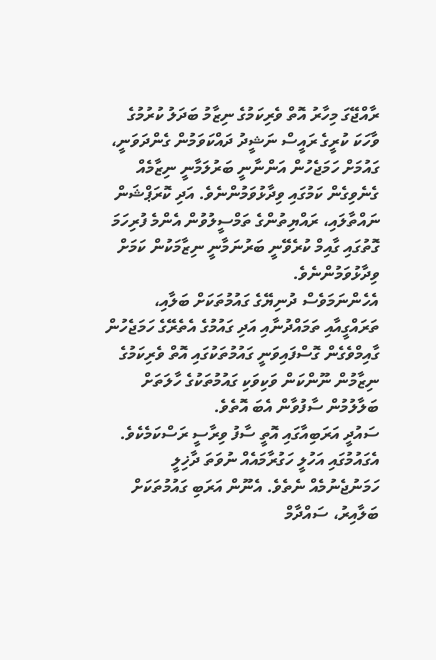ރާއްޖޭގަ މިހާރު އޮތް ވެރިކަމުގެ ނިޒާމު ބަދަލު ކުރުމުގެ ވާހަކަ ކުރީގެ ރައީސް ނަޝީދު ދައްކަވަމުން ގެންދަވަނީ، ގައުމަށް ހަމަޖެހުން އަންނާނީ ބަރުލަމާނީ ނިޒާމެއް ގެނެވިގެން ކަމުގައި ވިދާޅުވަމުންނެވެ. އަދި ކޮރަޕްޝަން ނައްތާލައި، ރައްޔިތުންގެ ތަމްސީލުވުން އެންމެ ފުރިހަމަ ގޮތުގައި ގާއިމް ކުރެވޭނީ ބަރުނަމާނީ ނިޒާމަކުން ކަމަށް ވިދާޅުވަމުންނެވެ.
އެހެންނަމަވެސް ދުނިޔޭގެ ގައުމުތަކަށް ބަލާއި، ތަރައްގީއާއި ތަމައްދުނާއި އަދި ގައުމުގެ އެތެރޭގެ ހަމަޖެހުން ގާއިމްވެގެން ގޮސްފައިވަނީ ގައުމުތަކުގައި އޮތް ވެރިކަމުގެ ނިޒާމުން ނޫންކަން ވަކިވަކި ގައުމުތަކުގެ ހާލަތަށް ބަލާލުމުން ސާފުވާން އެބަ އޮތެވެ.
ސައުދީ އަރަބިއާގައި އޮތީ ސާފު ވިރާސީ ރަސްކަމެކެވެ. އެގައުމުގައި އަހުލީ ހަގުރާމައެއް ނުވަތަ ދާޚިލީ ހަމަނުޖެނުމެއް ނެތެވެ. އެނޫން އަރަބި ގައުމުތަކަށް ބަލާއިރު، ސައްދާމް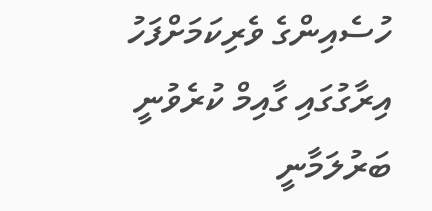ހުސެއިންގެ ވެރިކަމަށްފަހު އިރާގުގައި ގާއިމް ކުރެވުނީ ބަރުލަމާނީ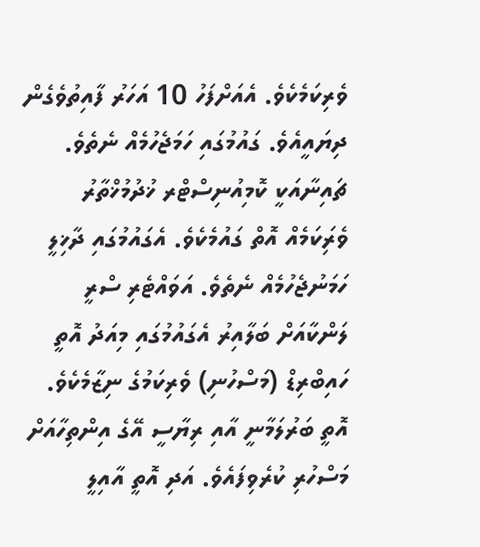ވެރިކަމެކެވެ. އެއަށްފަހު 10 އަހަރު ފާއިތުވެގެން ދިޔައީއެވެ. ގައުމުގައި ހަމަޖެހުމެއް ނެތެވެ.
ޗައިނާއަކީ ކޮމިއުނިސްޓްރ ޚުދުމުޚްތާރު ވެރިަކަމެއް އޮތް ގައުމެކެވެ. އެގައުމުގައި ދާޚިލީ ހަމަނުޖެހުމެއް ނެތެވެ. އަވައްޓެރި ސްރީ ލަންކާއަށް ބަލާއިރު އެގައުމުގައި މިއަދު އޮތީ ހައިބްރިޑް (މަސްހުނި) ވެރިކަމުގެ ނިޒާމެކެވެ. އޮތީ ބަރުލަމާނީ އާއި ރިޔާސީ އޭގެ އިންތިހާއަށް މަސްހުރި ކުރެވިފައެވެ. އަދި އޮތީ އާއިލީ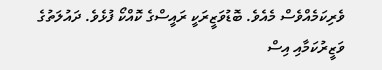ވެރިކަމެއްވެސް މެއެވެ. ބޮޑުވަޒީރަކީ ރައީސްގެ ކޮއްކޯ ފުޅެވެ. ދައުލަތުގެ ވަޒީރުކަމާއި އިސް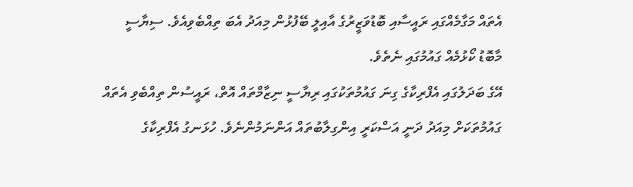އެތައް މަގާމެއްގައި ރައީސާއި ބޮޑުވަޒީރުގެ އާއިލީ ބޭފުޅުން މިއަދު އެބަ ތިއްބެވިއެވެ. ސިޔާސީ މާބޮޑު ކޯޅުމެއް ގައުމުގައި ނެތެވެ.
އޭގެ ބަދަލުގައި އެފްރިކާގެ ގިނަ ގައުމުތަކުގައި ރިޔާސީ ނިޒާމްތައް އޮތް، ރައީސުން ތިއްބެވި އެތައް ގައުމުތަކަށް މިއަދު ދަނީ އަސްކަރީ އިންގިލާބުތައް އަންނަމުންނެވެ. ހުޅަނގު އެފްރިކާގެ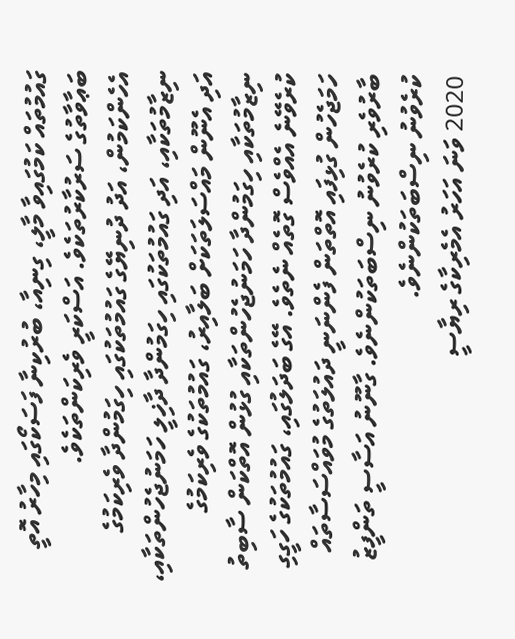ގައުމުތައް ކަމުގައިވާ މާލީ، ގިނިއާ، ބުރުކިނާ ފަސަކޯގައި މިހާރު އޮތީ ބަޢާވާތުގެ ސަރުކާރުތަކެވެ. އަސްކަރީ ވެރިކަންތަކެވެ.
އެހެންކަމުން، އަދު ދުނިޔޭގެ ގައުމުތަކުގައި ހިގަމުންދާ ވެރިކަމުގެ ނިޒާމުތަކާއި، އަދި ގައުމުތަކުގައި ހިގަމުންދާ ދާޚިލީ ހަމަނުޖެހުންތަކާއި، އަދި އެނޫން މައްސަލަތަކަށް ބަލާއިރު، ގައުމުތަކުގެ ވެރިކަމުގެ ނިޒާމުތަކާއި ހިގަމުންދާ ހަމަނުޖެހުންތަކާއި ގުޅުން އޮތްކަން ސާބިތު ކުރެވޭނެ އެއްވެސް ގޮތެއް ނެތެވެ. އޭގެ ބަދަލުގައި، ގައުމުތަކުގެ ހަގީގި ހަމަޖެހުން ގުޅިފައި އޮތްތަން ފެންނަނީ ދައުލަތުގެ މުވައްސަސާތައް ބާރުވެރި ކުރެވުނު ނިސްބަތަކުންނެވެ. ގާނޫނު އަސާސީ ތަންފީޒު ކުރެވުނު ނިސްބަތަކުންނެވެ.
2020 ވަނަ އަހަރު އެމެރިކާގެ ރިޔާސީ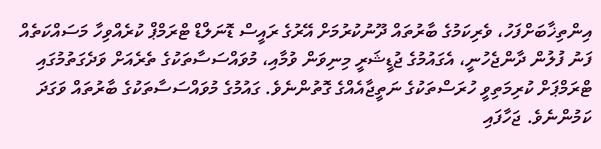އިންތިޚާބަށްފަހު، ވެރިކަމުގެ ބާރުތައް ދޫނުކުރުމަށް އޭރުގެ ރައީސް ޑޮނަލްޑް ޓްރަމްޕް ކުރެއްވިހާ މަސައްކަތެއް ފަނު ފުލުން ދާންޖެހުނީ، އެގައުމުގެ ޖުޑީޝަރީ މިނިވަން ވުމާއި، މުވައްސަސާތަކުގެ ތެރެއަށް ވަދެގަތުމުގައި ޓްރަމްޕަށް ކުރިމަތިވީ ހުރަސްތަކުގެ ނަތީޖާއެއްގެ ގޮތުންނެވެ. ގައުމުގެ މުވައްސަސާތަކުގެ ބާރުތައް ވަގަދަ ކަމުންނެވެ. ޖަހާފައި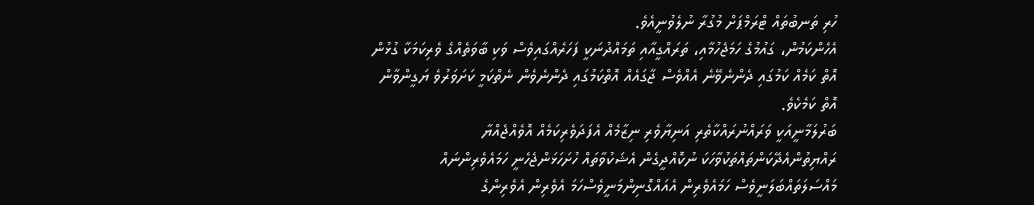ހުރި ތަނބުތައް ޓްރަމްޕަށް މުގުރާ ނުލެވުނީއެވެ.
އެހެންކަމުން، ގައުމުގެ ހަމަޖެހުމާއި، ތަރައްގީއާއި ތަމައްދުނަކީ ފަހަރެއްގައިވެސް ވަކި ބާވަތެއްގެ ވެރިކަމަކާ ގުޅުން އޮތް ކަމެއް ކަމުގައި ދެންނެވޭނެ އެއްވެސް ޖާގައެއް އޮތްކަމުގައި ދެންނެވެން ނެތްކަމީ ކަށަވަރުވެ ޔަގީންވާން އޮތް ކަމެކެވެ.
ބަރުލަމާނީއަކީ ވަރައްނުރައްކާތެރި އަނިޔާވެރި ނިޒާމެއް އެފަދަވެރިކަމެއް އޮވެއްޖެއްޔާ ރައްޔިތުންއެދޭކަންތައްތަކުވާހަކަ ނުކޮއްދީގެން އެޝަކުވާތައް ހުށަހަޅަންޖެހެނީ ހަމައެވެރިންނައް މައްސަލަތައްބަލަނީވެސް ހަމައެވެރިން އެއައްގޮނިންމަނީވެސްހަމަ އެވެރިން އެވެރިންގެ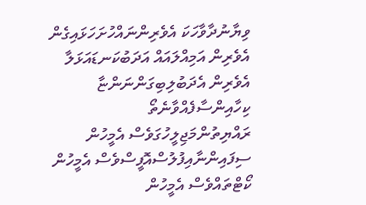ވިޔާނުދާވާހަކަ އެވެރިންނައްހުށަހަޅައިގެން އެވެރިން އަމިއްލައައް އަދަބުކަނޑައަޅަލާ އެވެރިން އެދަބުލިބިގަންނަންޏާ ކިހާއިންސާފެއްވާނެތޯ
ރައްޔިތުންމަޖިލީހުގަވެސް އެމީހުން ސިފައިންނާއިފުލުސްއޮފީސްވެސް އެމީހުން
ކޯޓްތައްވެސް އެމީހުން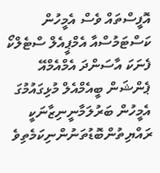އޮފީސްތައް ވެސް އެމީހުން
ކަސްޓަމުސްއާ އެމްޕީއެލް ސްޓެލްކޯ ފެނަކަ އާސަންދަ އެމްއެމްއޭ ޕެންޝަން ބީއެމްއެލް މުޅިގައުމުގަ އެމީހުން ބަރުލަމާނީނިޒާނަކީ ރައްޔިތުންބޮޑުތަނުންނިކަމެތިވެ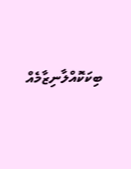ބިކަކޮއްލާނިޒާމެއް